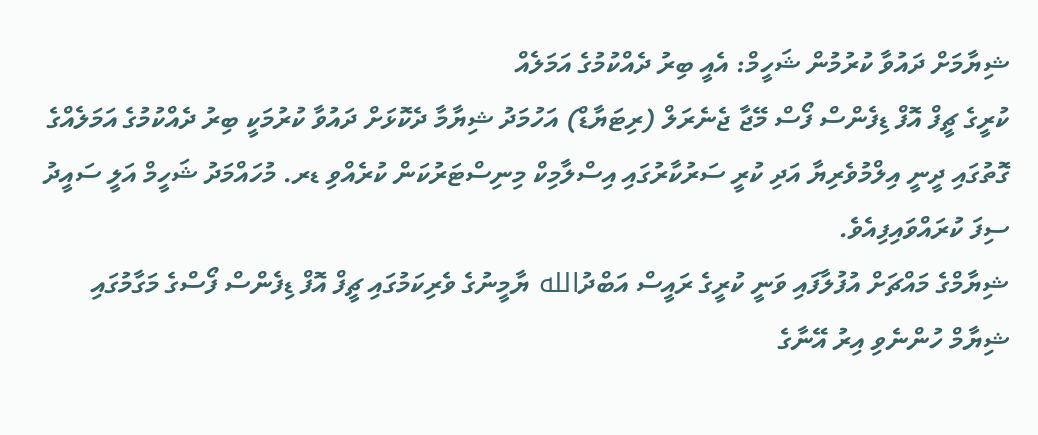ޝިޔާމަށް ދައުވާ ކުރުމުން ޝަހީމް: އެއީ ބިރު ދެއްކުމުގެ އަމަލެއް
ކުރީގެ ޗީފް އޮފް ޑިފެންސް ފޯސް މޭޖާ ޖެނެރަލް (ރިޓަޔާޑް) އަހުމަދު ޝިޔާމާ ދެކޮޅަށް ދައުވާ ކުރުމަކީ ބިރު ދެއްކުމުގެ އަމަލެއްގެ ގޮތުގައި ދީނީ އިލްމުވެރިޔާ އަދި ކުރީ ސަރުކާރުގައި އިސްލާމިކް މިނިސްޓަރުކަން ކުރެއްވި ޑރ. މުހައްމަދު ޝަހީމް އަލީ ސައީދު ސިފަ ކުރައްވައިފިއެވެ.
ޝިޔާމްގެ މައްޗަށް އުފުލާފައި ވަނީ ކުރީގެ ރައީސް އަބްދުالله ޔާމީނުގެ ވެރިކަމުގައި ޗީފް އޮފް ޑިފެންސް ފޯސްގެ މަގާމުގައި ޝިޔާމް ހުންނެވި އިރު އޭނާގެ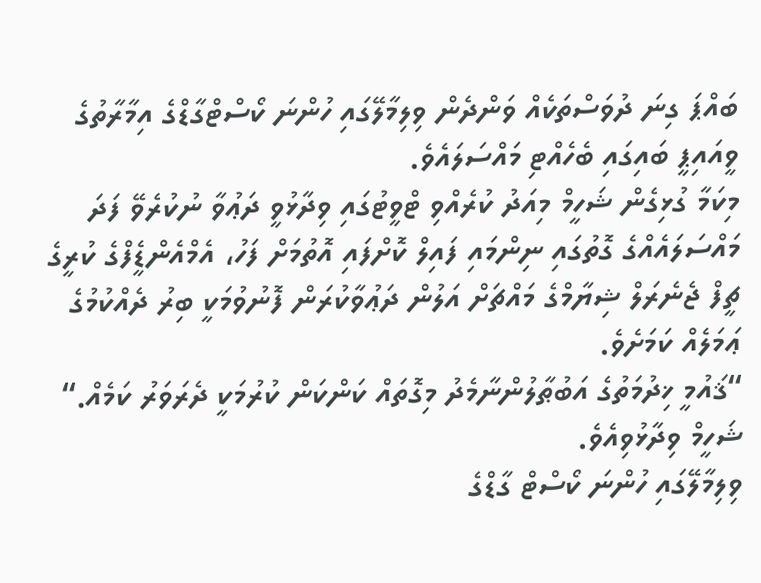ބައްޕަ ގިނަ ދުވަސްތަކެއް ވަންދެން ވިލިމާލޭގައި ހުންނަ ކޯސްޓްގާޑްގެ އިމާރާތުގެ ވީއައިޕީ ބައިގައި ބެހެއްޓި މައްސަލައެވެ.
މިކަމާ ގުޅިގެން ޝަހީމް މިއަދު ކުރެއްވި ޓްވީޓުގައި ވިދާޅުވީ ދަޢުވާ ނުކުރެވޭ ފަދަ މައްސަލައެއްގެ ގޮތުގައި ނިންމައި ފައިލް ކޮށްފައި އޮތުމަށް ފަހު، އެމްއެންޑީެފްގެ ކުރީގެ ޗީފް ޖެނެރަލް ޝިޔާމްގެ މައްޗަށް އަލުން ދަޢުވާކުރަން ފޮނުވުމަކީ ބިރު ދެއްކުމުގެ ޢަމަލެއް ކަމަށެވެ.
“ޤައުމީ ޚިދުމަތުގެ އަބުޠާލުންނާމެދު މިގޮތައް ކަންކަން ކުރުމަކީ ދެރަވަރު ކަމެއް.“ ޝަހީމް ވިދާޅުވިއެވެ.
ވިލިމާލޭގައި ހުންނަ ކޯސްޓް ގާޑްގެ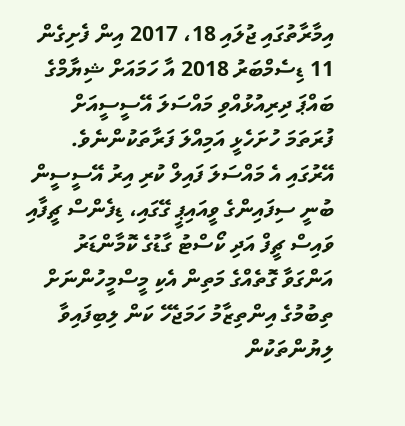އިމާރާތުގައި ޖުލައި 18، 2017 އިން ފެށިގެން 11 ޑިސެމްބަރު 2018 އާ ހަމައަށް ޝިޔާމްގެ ބައްޕަ ދިރިއުޅުއްވި މައްސަލަ އޭސީސީއަށް ފުރަތަމަ ހުށަހެޅީ އަމިއްލަ ފަރާތަކުންނެވެ. އޭރުގައި އެ މައްސަލަ ފައިލް ކުރި އިރު އޭސީސީން ބުނީ ސިފައިންގެ ވީއައިޕީ ގޭގައި، ޑިފެންސް ޗީފާއި ވައިސް ޗީފް އަދި ކޯސްޓު ގާޑުގެ ކޮމާންޑަރު އަންގަވާ ގޮތެއްގެ މަތިން އެކި މީސްމީހުންނަށް ތިބުމުގެ އިންތިޒާމު ހަމަޖެހޭ ކަން ލިބިފައިވާ ލިޔުންތަކުން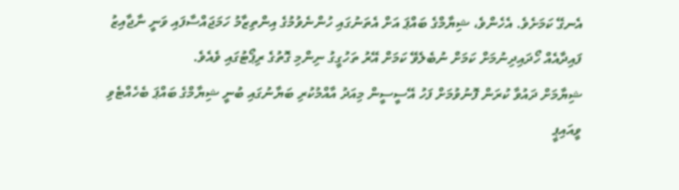އެނގޭ ކަމަށެވެ. އެހެންވެ، ޝިޔާމްގެ ބައްޕަ އަށް އެތަނުގައި ހުންނެވުމުގެ އިންތިޒާމު ހަމަޖައްސާފައި ވަނީ ނާޖާއިޒު ފައިދާއެއް ހޯދައިދިނުމަށް ކަމަށް ނުބެލެވޭ ކަމަށް އޭރު ތަހުގީގު ނިންމި ގޮތުގެ ރިޕޯޓުގައި ވެއެވެ.
ޝިޔާމަށް ދައުވާ ކުރަން ފޮނުވުމަށް ފަހު އޭސީސީން މިއަދު އާއްމުކުރި ބަޔާނުގައި ބުނީ ޝިޔާމްގެ ބައްޕަ ބެހެއްޓެވި ވީއައިޕީ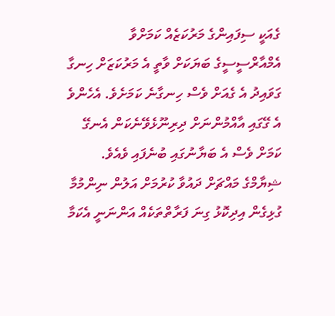ގެއަކީ ސިފައިންގެ މަރުކަޒެއް ކަމަށްވާ އެމްއާރްސީސީގެ ބަޔަކަށް ވާތީ އެ މަރުކަޒަށް ހިނގާ ގަވައިދު އެ ގެއަށް ވެސް ހިނގާނެ ކަމަށެވެ. އެހެންވެ އެ ގޭގައި އާއްމުންނަށް ދިރިނޫޅެވޭނެކަން އެނގޭ ކަމަށް ވެސް އެ ބަޔާނުގައި ބުނެފައި ވެއެވެ.
ޝިޔާމްގެ މައްޗަށް ދައުވާ ކުރުމަށް އަލުން ނިންމުމާ ގުޅިގެން އިދިކޮޅު ގިނަ ފަރާތްތަކެއް އަންނަނީ އެކަމާ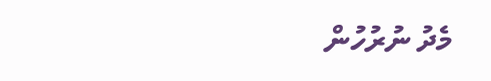މެދު ނުރުހުން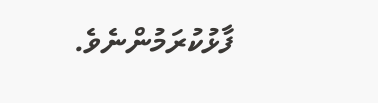ފާޅުކުރަމުންނެވެ.